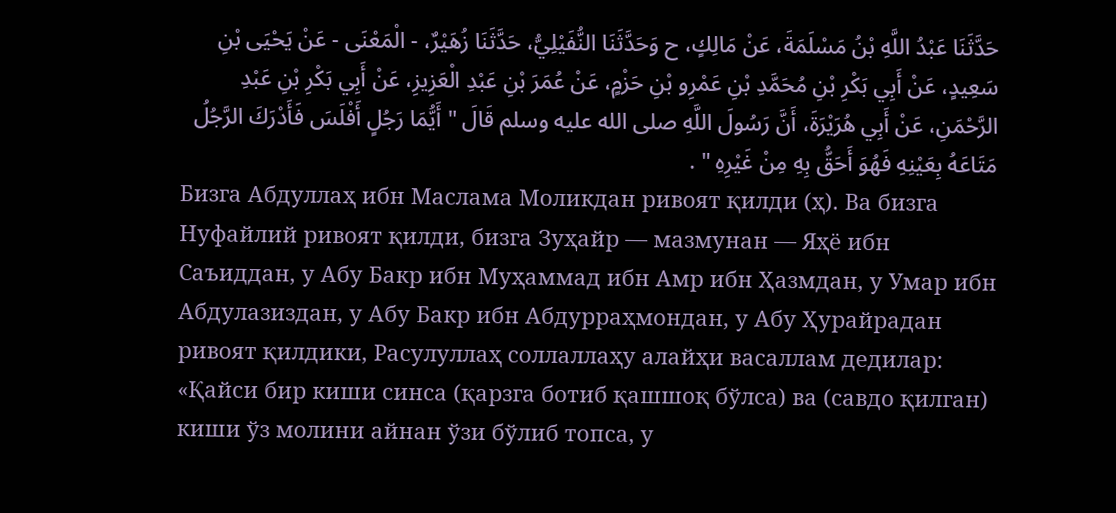حَدَّثَنَا عَبْدُ اللَّهِ بْنُ مَسْلَمَةَ، عَنْ مَالِكٍ، ح وَحَدَّثَنَا النُّفَيْلِيُّ، حَدَّثَنَا زُهَيْرٌ، - الْمَعْنَى - عَنْ يَحْيَى بْنِ سَعِيدٍ، عَنْ أَبِي بَكْرِ بْنِ مُحَمَّدِ بْنِ عَمْرِو بْنِ حَزْمٍ، عَنْ عُمَرَ بْنِ عَبْدِ الْعَزِيزِ، عَنْ أَبِي بَكْرِ بْنِ عَبْدِ الرَّحْمَنِ، عَنْ أَبِي هُرَيْرَةَ، أَنَّ رَسُولَ اللَّهِ صلى الله عليه وسلم قَالَ " أَيُّمَا رَجُلٍ أَفْلَسَ فَأَدْرَكَ الرَّجُلُ مَتَاعَهُ بِعَيْنِهِ فَهُوَ أَحَقُّ بِهِ مِنْ غَيْرِهِ " .
Бизга Абдуллаҳ ибн Маслама Моликдан ривоят қилди (ҳ). Ва бизга Нуфайлий ривоят қилди, бизга Зуҳайр — мазмунан — Яҳё ибн Саъиддан, у Абу Бакр ибн Муҳаммад ибн Амр ибн Ҳазмдан, у Умар ибн Абдулазиздан, у Абу Бакр ибн Абдурраҳмондан, у Абу Ҳурайрадан ривоят қилдики, Расулуллаҳ соллаллаҳу алайҳи васаллам дедилар: «Қайси бир киши синса (қарзга ботиб қашшоқ бўлса) ва (савдо қилган) киши ўз молини айнан ўзи бўлиб топса, у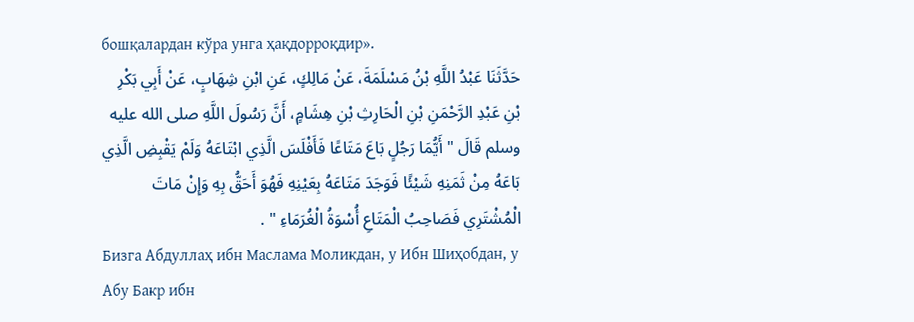бошқалардан кўра унга ҳақдорроқдир».
حَدَّثَنَا عَبْدُ اللَّهِ بْنُ مَسْلَمَةَ، عَنْ مَالِكٍ، عَنِ ابْنِ شِهَابٍ، عَنْ أَبِي بَكْرِ بْنِ عَبْدِ الرَّحْمَنِ بْنِ الْحَارِثِ بْنِ هِشَامٍ، أَنَّ رَسُولَ اللَّهِ صلى الله عليه وسلم قَالَ " أَيُّمَا رَجُلٍ بَاعَ مَتَاعًا فَأَفْلَسَ الَّذِي ابْتَاعَهُ وَلَمْ يَقْبِضِ الَّذِي بَاعَهُ مِنْ ثَمَنِهِ شَيْئًا فَوَجَدَ مَتَاعَهُ بِعَيْنِهِ فَهُوَ أَحَقُّ بِهِ وَإِنْ مَاتَ الْمُشْتَرِي فَصَاحِبُ الْمَتَاعِ أُسْوَةُ الْغُرَمَاءِ " .
Бизга Абдуллаҳ ибн Маслама Моликдан, у Ибн Шиҳобдан, у Абу Бакр ибн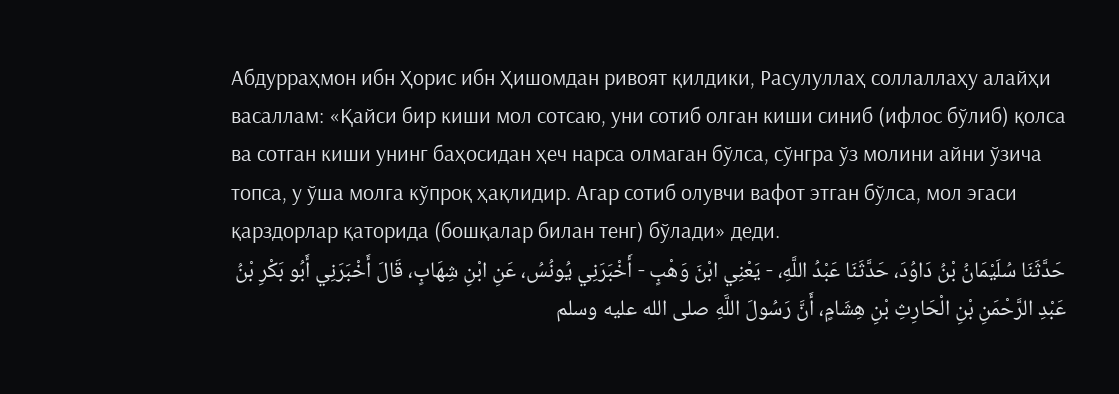Абдурраҳмон ибн Ҳорис ибн Ҳишомдан ривоят қилдики, Расулуллаҳ соллаллаҳу алайҳи васаллам: «Қайси бир киши мол сотсаю, уни сотиб олган киши синиб (ифлос бўлиб) қолса ва сотган киши унинг баҳосидан ҳеч нарса олмаган бўлса, сўнгра ўз молини айни ўзича топса, у ўша молга кўпроқ ҳақлидир. Агар сотиб олувчи вафот этган бўлса, мол эгаси қарздорлар қаторида (бошқалар билан тенг) бўлади» деди.
حَدَّثَنَا سُلَيْمَانُ بْنُ دَاوُدَ، حَدَّثَنَا عَبْدُ اللَّهِ، - يَعْنِي ابْنَ وَهْبٍ - أَخْبَرَنِي يُونُسُ، عَنِ ابْنِ شِهَابٍ، قَالَ أَخْبَرَنِي أَبُو بَكْرِ بْنُ عَبْدِ الرَّحْمَنِ بْنِ الْحَارِثِ بْنِ هِشَامٍ، أَنَّ رَسُولَ اللَّهِ صلى الله عليه وسلم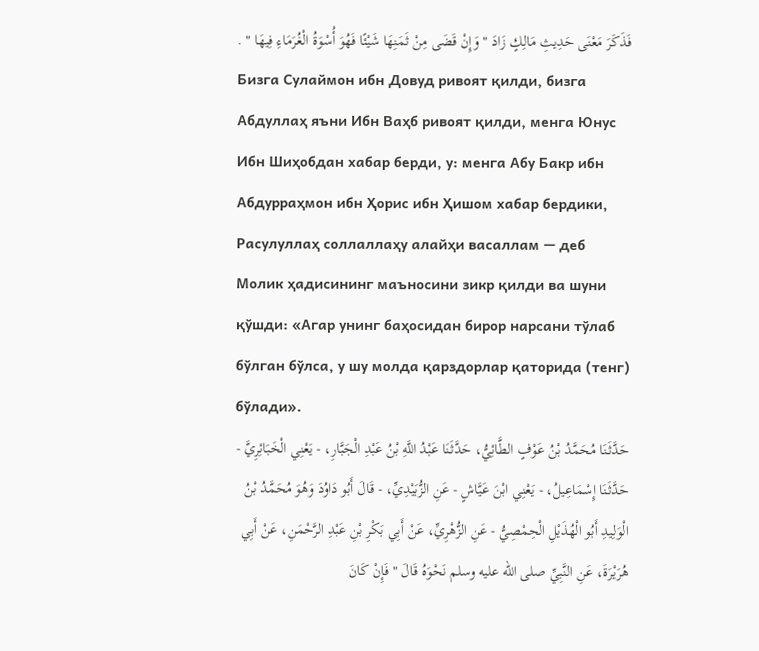فَذَكَرَ مَعْنَى حَدِيثِ مَالِكٍ زَادَ " وَإِنْ قَضَى مِنْ ثَمَنِهَا شَيْئًا فَهُوَ أُسْوَةُ الْغُرَمَاءِ فِيهَا " .
Бизга Сулаймон ибн Довуд ривоят қилди, бизга Абдуллаҳ яъни Ибн Ваҳб ривоят қилди, менга Юнус Ибн Шиҳобдан хабар берди, у: менга Абу Бакр ибн Абдурраҳмон ибн Ҳорис ибн Ҳишом хабар бердики, Расулуллаҳ соллаллаҳу алайҳи васаллам — деб Молик ҳадисининг маъносини зикр қилди ва шуни қўшди: «Агар унинг баҳосидан бирор нарсани тўлаб бўлган бўлса, у шу молда қарздорлар қаторида (тенг) бўлади».
حَدَّثَنَا مُحَمَّدُ بْنُ عَوْفٍ الطَّائِيُّ، حَدَّثَنَا عَبْدُ اللَّهِ بْنُ عَبْدِ الْجَبَّارِ، - يَعْنِي الْخَبَائِرِيَّ - حَدَّثَنَا إِسْمَاعِيلُ، - يَعْنِي ابْنَ عَيَّاشٍ - عَنِ الزُّبَيْدِيِّ، - قَالَ أَبُو دَاوُدَ وَهُوَ مُحَمَّدُ بْنُ الْوَلِيدِ أَبُو الْهُذَيْلِ الْحِمْصِيُّ - عَنِ الزُّهْرِيِّ، عَنْ أَبِي بَكْرِ بْنِ عَبْدِ الرَّحْمَنِ، عَنْ أَبِي هُرَيْرَةَ، عَنِ النَّبِيِّ صلى الله عليه وسلم نَحْوَهُ قَالَ " فَإِنْ كَانَ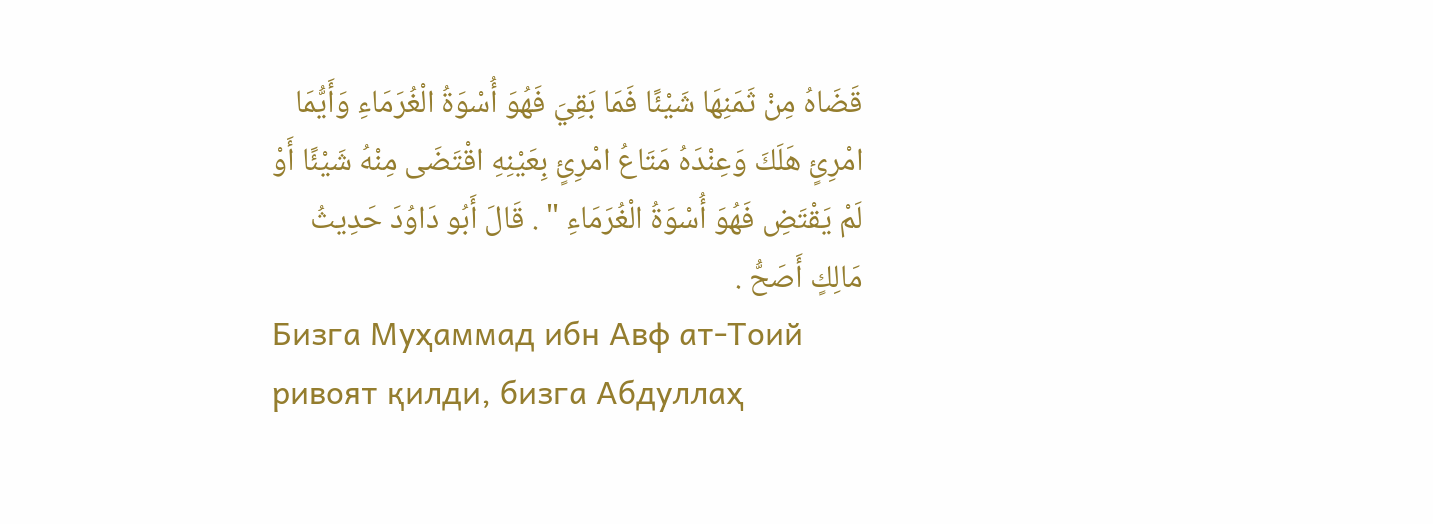قَضَاهُ مِنْ ثَمَنِهَا شَيْئًا فَمَا بَقِيَ فَهُوَ أُسْوَةُ الْغُرَمَاءِ وَأَيُّمَا امْرِئٍ هَلَكَ وَعِنْدَهُ مَتَاعُ امْرِئٍ بِعَيْنِهِ اقْتَضَى مِنْهُ شَيْئًا أَوْ لَمْ يَقْتَضِ فَهُوَ أُسْوَةُ الْغُرَمَاءِ " . قَالَ أَبُو دَاوُدَ حَدِيثُ مَالِكٍ أَصَحُّ .
Бизга Муҳаммад ибн Авф ат-Тоий ривоят қилди, бизга Абдуллаҳ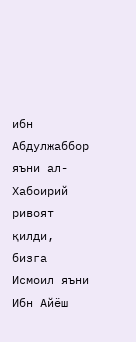ибн Абдулжаббор яъни ал-Хабоирий ривоят қилди, бизга Исмоил яъни Ибн Айёш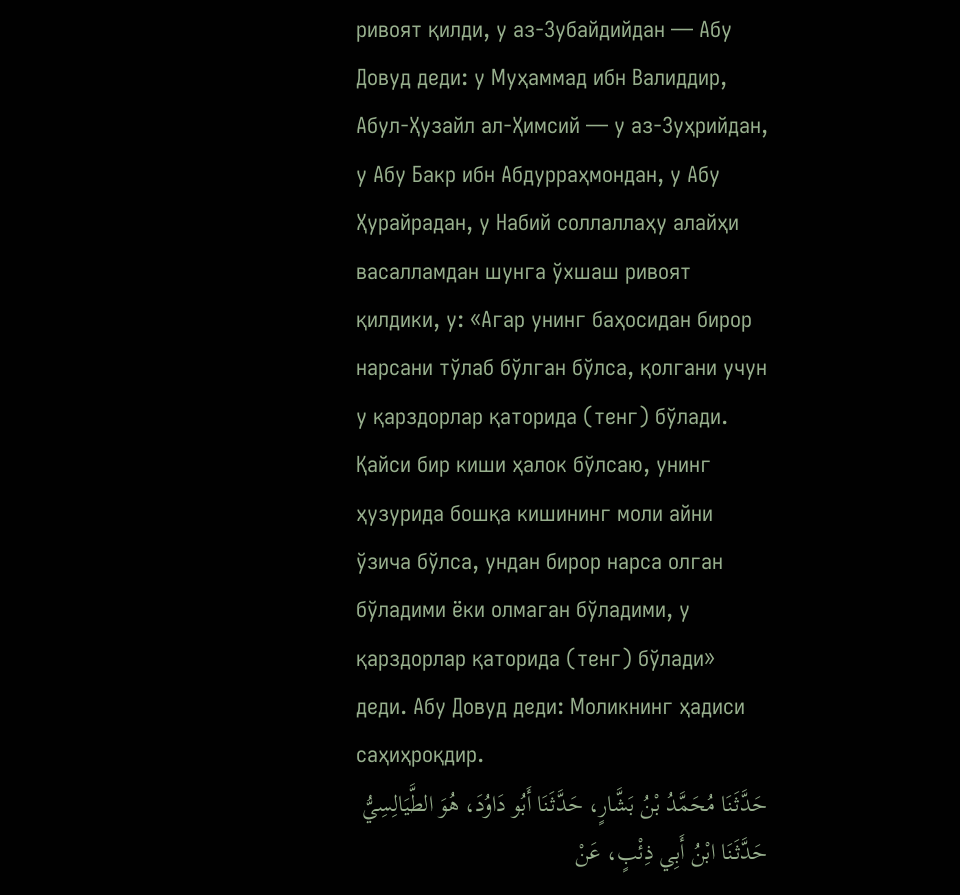ривоят қилди, у аз-Зубайдийдан — Абу Довуд деди: у Муҳаммад ибн Валиддир, Абул-Ҳузайл ал-Ҳимсий — у аз-Зуҳрийдан, у Абу Бакр ибн Абдурраҳмондан, у Абу Ҳурайрадан, у Набий соллаллаҳу алайҳи васалламдан шунга ўхшаш ривоят қилдики, у: «Агар унинг баҳосидан бирор нарсани тўлаб бўлган бўлса, қолгани учун у қарздорлар қаторида (тенг) бўлади. Қайси бир киши ҳалок бўлсаю, унинг ҳузурида бошқа кишининг моли айни ўзича бўлса, ундан бирор нарса олган бўладими ёки олмаган бўладими, у қарздорлар қаторида (тенг) бўлади» деди. Абу Довуд деди: Моликнинг ҳадиси саҳиҳроқдир.
حَدَّثَنَا مُحَمَّدُ بْنُ بَشَّارٍ، حَدَّثَنَا أَبُو دَاوُدَ، هُوَ الطَّيَالِسِيُّ حَدَّثَنَا ابْنُ أَبِي ذِئْبٍ، عَنْ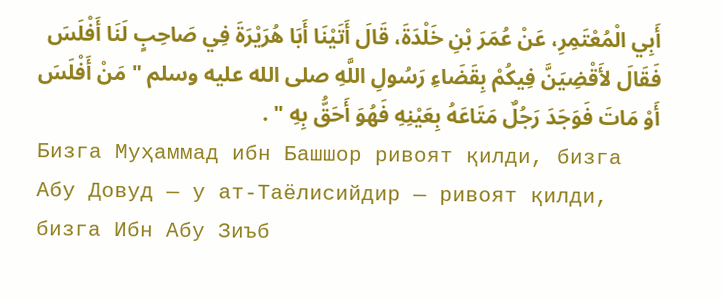أَبِي الْمُعْتَمِرِ، عَنْ عُمَرَ بْنِ خَلْدَةَ، قَالَ أَتَيْنَا أَبَا هُرَيْرَةَ فِي صَاحِبٍ لَنَا أَفْلَسَ فَقَالَ لأَقْضِيَنَّ فِيكُمْ بِقَضَاءِ رَسُولِ اللَّهِ صلى الله عليه وسلم " مَنْ أَفْلَسَ أَوْ مَاتَ فَوَجَدَ رَجُلٌ مَتَاعَهُ بِعَيْنِهِ فَهُوَ أَحَقُّ بِهِ " .
Бизга Муҳаммад ибн Башшор ривоят қилди, бизга Абу Довуд — у ат-Таёлисийдир — ривоят қилди, бизга Ибн Абу Зиъб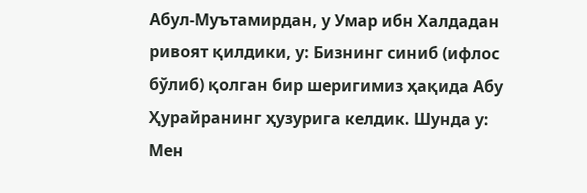Абул-Муътамирдан, у Умар ибн Халдадан ривоят қилдики, у: Бизнинг синиб (ифлос бўлиб) қолган бир шеригимиз ҳақида Абу Ҳурайранинг ҳузурига келдик. Шунда у: Мен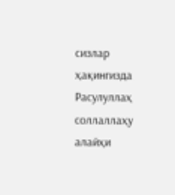сизлар ҳақингизда Расулуллаҳ соллаллаҳу алайҳи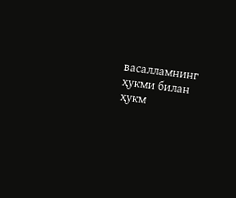васалламнинг ҳукми билан ҳукм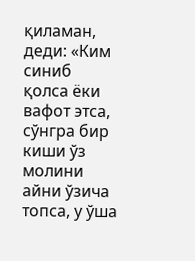қиламан, деди: «Ким синиб қолса ёки вафот этса, сўнгра бир киши ўз молини айни ўзича топса, у ўша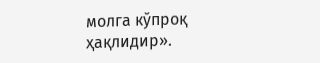молга кўпроқ ҳақлидир».